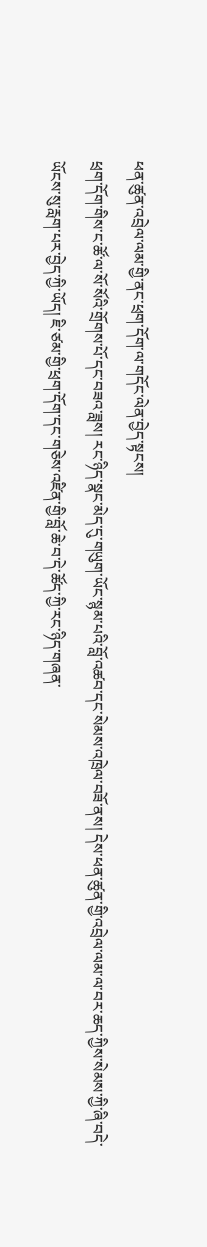ཕན་ཚུན་འབྲེལ་ལམ་གྱི་ནང་ཕྲག་དོག་ལ་གདོང་ལེན་བྱེད་སྟངས།
ཕྲག་དོག་གིས་ང་ཚོ་ལ་སོ་སོའི་གྲོགས་པོ་དང་བཟའ་ཟླས། རང་ཉིད་སྣང་མེད་དུ་གཡུག་ཡོང་སྙམ་པའི་བློ་འཚབ་དང་སེམས་འཁྲེལ་བཟོ་ནས། དེས་ཕན་ཚུན་གྱི་འབྲེལ་ལམ་ལ་བར་ཆད་ཀྱིས་སེམས་ཀྱི་ཞི་བདེ་ཡོངས་སུ་རླག་པར་བྱེད་ཀྱི་ཡོད། ཇི་ཙམ་གྱི་ཕྲག་དོག་དང་གཅེས་འཛིན་གྱི་བློ་ཆེ་བ་དེ་ཚོད་ཀྱི་རང་ཉིད་གཞན་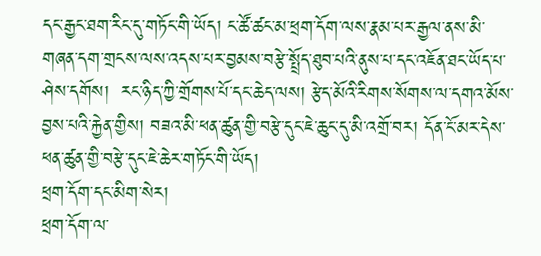དང་རྒྱང་ཐག་རིང་དུ་གཏོང་གི་ཡོད། ང་ཚོ་ཚང་མ་ཕྲག་དོག་ལས་རྣམ་པར་རྒྱལ་ནས་མི་གཞན་དག་གྲངས་ལས་འདས་པར་བྱམས་བརྩེ་སྤྲོད་ཐུབ་པའི་ནུས་པ་དང་འཇོན་ཐང་ཡོད་པ་ཤེས་དགོས།  རང་ཉིད་ཀྱི་གྲོགས་པོ་དང་ཆེད་ལས། རྩེད་མོའི་རིགས་སོགས་ལ་དགའ་མོས་བྱས་པའི་རྐྱེན་གྱིས། བཟའ་མི་ཕན་ཚུན་གྱི་བརྩེ་དུང་ཇེ་ཆུང་དུ་མི་འགྲོ་བར། དོན་ངོ་མར་དེས་ཕན་ཚུན་གྱི་བརྩེ་དུང་ཇེ་ཆེར་གཏོང་གི་ཡོད།
ཕྲག་དོག་དང་མིག་སེར།
ཕྲག་དོག་ལ་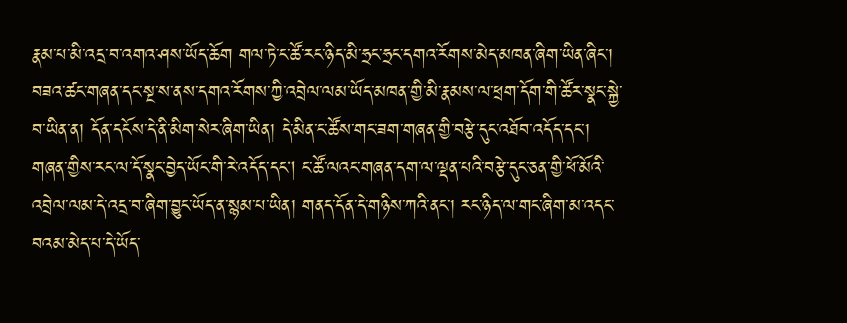རྣམ་པ་མི་འདྲ་བ་འགའ་ཤས་ཡོད་ཆོག གལ་ཏེ་ང་ཚོ་རང་ཉིད་མི་ཧྲང་ཧྲང་དགའ་རོགས་མེད་མཁན་ཞིག་ཡིན་ཞིང་། བཟའ་ཚང་གཞན་དང་སྔ་ས་ནས་དགའ་རོགས་ཀྱི་འབྲེལ་ལམ་ཡོད་མཁན་གྱི་མི་རྣམས་ལ་ཕྲག་དོག་གི་ཚོར་སྣང་སྐྱེ་བ་ཡིན་ན། དོན་དངོས་དེ་ནི་མིག་སེར་ཞིག་ཡིན། དེ་མིན་ང་ཚོས་གང་ཟག་གཞན་གྱི་བརྩེ་དུང་འཐོབ་འདོད་དང་། གཞན་གྱིས་རང་ལ་དོ་སྣང་བྱེད་ཡོང་གི་རེ་འདོད་དང། ང་ཚོ་ལའང་གཞན་དག་ལ་ལྡན་པའི་བརྩེ་དུང་ཅན་གྱི་ཕོ་མོའི་འབྲེལ་ལམ་དེ་འདྲ་བ་ཞིག་བྱུང་ཡོད་ན་སྙམ་པ་ཡིན། གནད་དོན་དེ་གཉིས་ཀའི་ནང་། རང་ཉིད་ལ་གང་ཞིག་མ་འདང་བའམ་མེད་པ་དེ་ཡོད་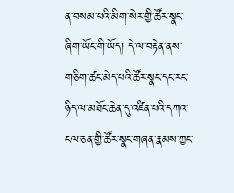ན་བསམ་པའི་མིག་སེར་གྱི་ཚོར་སྣང་ཞིག་ཡོང་གི་ཡོད། དེ་ལ་བརྟེན་ནས་གཅིག་ཚང་མེད་པའི་ཚོར་སྣང་དང་རང་ཉིད་ལ་མཐོང་ཆེན་དུ་འཛིན་པའི་དཀའ་ངལ་ཅན་གྱི་ཚོར་སྣང་གཞན་རྣམས་ཀྱང་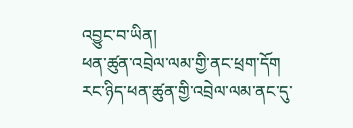འབྱུང་བ་ཡིན།
ཕན་ཚུན་འབྲེལ་ལམ་གྱི་ནང་ཕྲག་དོག
རང་ཉིད་ཕན་ཚུན་གྱི་འབྲེལ་ལམ་ནང་དུ་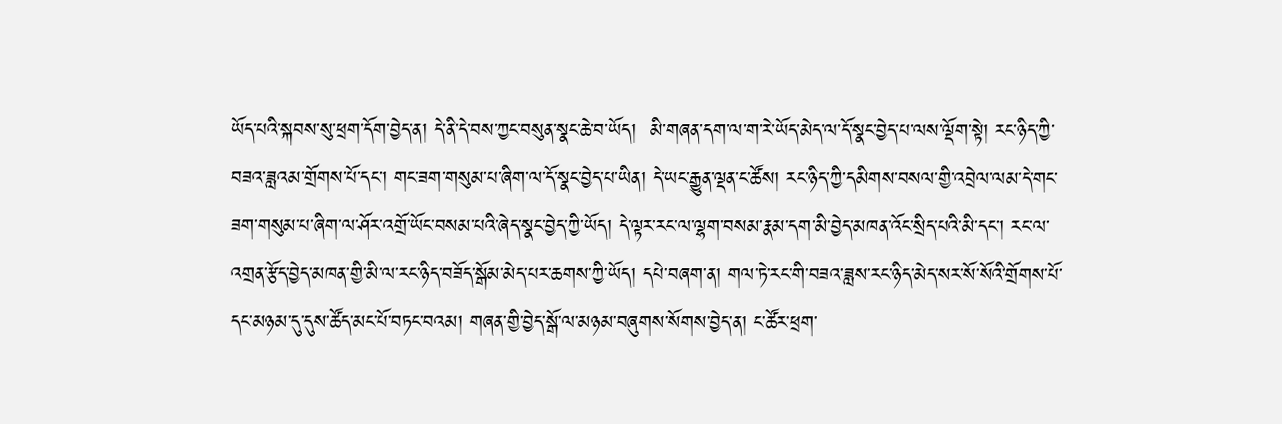ཡོད་པའི་སྐབས་སུ་ཕྲག་དོག་བྱེད་ན། དེ་ནི་དེ་བས་ཀྱང་བསུན་སྣང་ཆེ་བ་ཡོད།  མི་གཞན་དག་ལ་ག་རེ་ཡོད་མེད་ལ་དོ་སྣང་བྱེད་པ་ལས་ལྡོག་སྟེ། རང་ཉིད་ཀྱི་བཟའ་ཟླའམ་གྲོགས་པོ་དང་། གང་ཟག་གསུམ་པ་ཞིག་ལ་དོ་སྣང་བྱེད་པ་ཡིན། དེ་ཡང་རྒྱུན་ལྡན་ང་ཚོས། རང་ཉིད་ཀྱི་དམིགས་བསལ་གྱི་འབྲེལ་ལམ་དེ་གང་ཟག་གསུམ་པ་ཞིག་ལ་ཤོར་འགྲོ་ཡོང་བསམ་པའི་ཞེད་སྣང་བྱེད་ཀྱི་ཡོད། དེ་ལྟར་རང་ལ་ལྷག་བསམ་རྣམ་དག་མི་བྱེད་མཁན་འོང་སྲིད་པའི་མི་དང་། རང་ལ་འགྲན་རྩོད་བྱེད་མཁན་གྱི་མི་ལ་རང་ཉིད་བཟོད་སྒོམ་མེད་པར་ཆགས་ཀྱི་ཡོད། དཔེ་བཞག་ན། གལ་ཏེ་རང་གི་བཟའ་ཟླས་རང་ཉིད་མེད་སར་སོ་སོའི་གྲོགས་པོ་དང་མཉམ་དུ་དུས་ཚོད་མང་པོ་བཏང་བའམ། གཞན་གྱི་བྱེད་སྒོ་ལ་མཉམ་བཞུགས་སོགས་བྱེད་ན། ང་ཚོར་ཕྲག་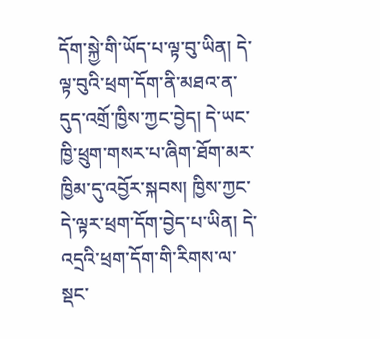དོག་སྐྱེ་གི་ཡོད་པ་ལྟ་བུ་ཡིན། དེ་ལྟ་བུའི་ཕྲག་དོག་ནི་མཐའ་ན་དུད་འགྲོ་ཁྱིས་ཀྱང་བྱེད། དེ་ཡང་ཁྱི་ཕྲུག་གསར་པ་ཞིག་ཐོག་མར་ཁྱིམ་དུ་འབྱོར་སྐབས། ཁྱིས་ཀྱང་དེ་ལྟར་ཕྲག་དོག་བྱེད་པ་ཡིན། དེ་འདྲའི་ཕྲག་དོག་གི་རིགས་ལ་སྡང་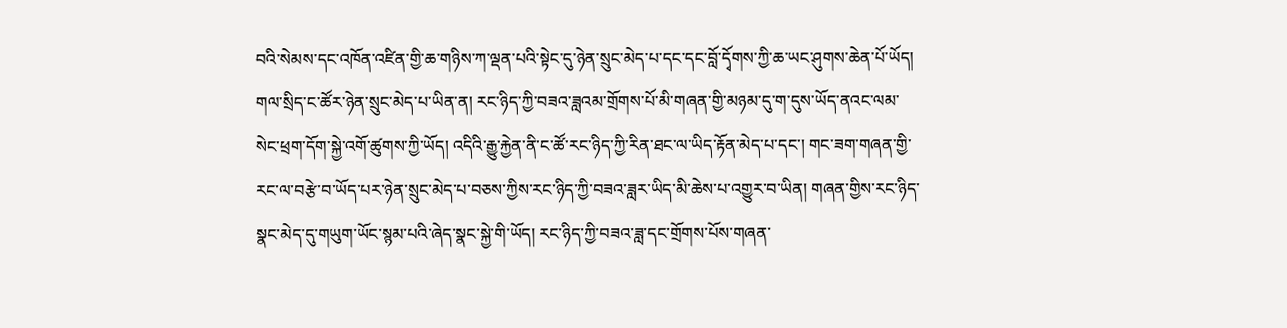བའི་སེམས་དང་འཁོན་འཛིན་གྱི་ཆ་གཉིས་ཀ་ལྡན་པའི་སྟེང་དུ་ཉེན་སྲུང་མེད་པ་དང་དང་བློ་དྭོགས་ཀྱི་ཆ་ཡང་ཤུགས་ཆེན་པོ་ཡོད།
གལ་སྲིད་ང་ཚོར་ཉེན་སྲུང་མེད་པ་ཡིན་ན། རང་ཉིད་ཀྱི་བཟའ་ཟླའམ་གྲོགས་པོ་མི་གཞན་གྱི་མཉམ་དུ་ག་དུས་ཡོད་ནའང་ལམ་སེང་ཕྲག་དོག་སྐྱེ་འགོ་ཚུགས་ཀྱི་ཡོད། འདིའི་རྒྱུ་རྐྱེན་ནི་ང་ཚོ་རང་ཉིད་ཀྱི་རིན་ཐང་ལ་ཡིད་རྟོན་མེད་པ་དང་། གང་ཟག་གཞན་གྱི་རང་ལ་བརྩེ་བ་ཡོད་པར་ཉེན་སྲུང་མེད་པ་བཅས་ཀྱིས་རང་ཉིད་ཀྱི་བཟའ་ཟླར་ཡིད་མི་ཆེས་པ་འགྱུར་བ་ཡིན། གཞན་གྱིས་རང་ཉིད་སྣང་མེད་དུ་གཡུག་ཡོང་སྙམ་པའི་ཞེད་སྣང་སྐྱེ་གི་ཡོད། རང་ཉིད་ཀྱི་བཟའ་ཟླ་དང་གྲོགས་པོས་གཞན་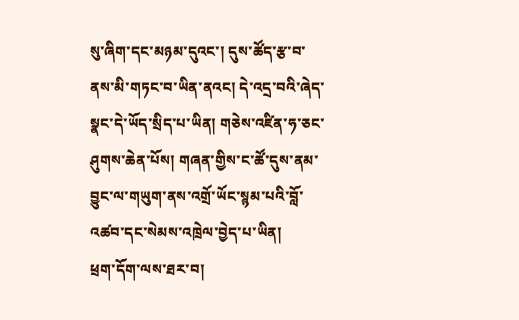སུ་ཞིག་དང་མཉམ་དུའང་། དུས་ཚོད་རྩ་བ་ནས་མི་གཏང་བ་ཡིན་ནའང། དེ་འདྲ་བའི་ཞེད་སྣང་དེ་ཡོད་སྲིད་པ་ཡིན། གཅེས་འཛིན་ཧ་ཅང་ཤུགས་ཆེན་པོས། གཞན་གྱིས་ང་ཚོ་དུས་ནམ་བྱུང་ལ་གཡུག་ནས་འགྲོ་ཡོང་སྙམ་པའི་བློ་འཚབ་དང་སེམས་འཁྲེལ་བྱེད་པ་ཡིན།
ཕྲག་དོག་ལས་ཐར་བ།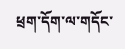ཕྲག་དོག་ལ་གདོང་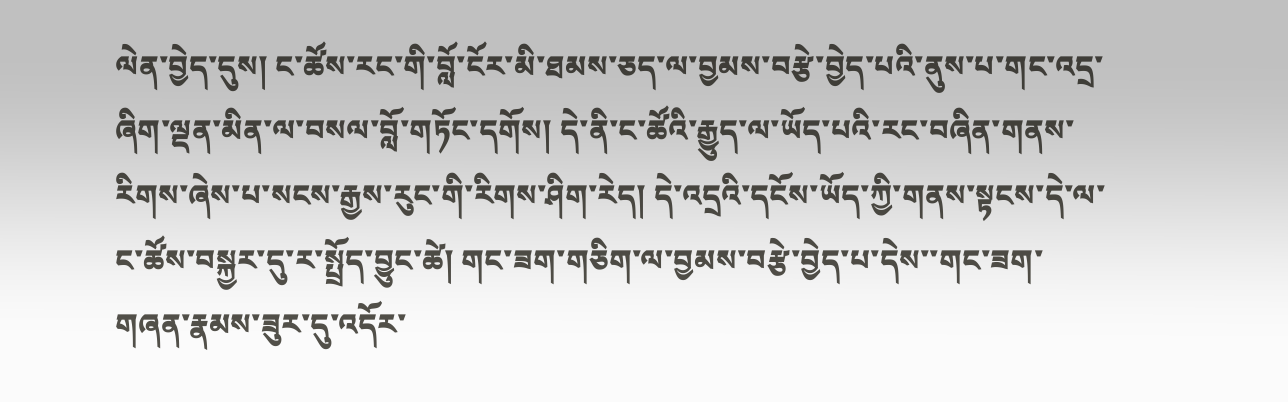ལེན་བྱེད་དུས། ང་ཚོས་རང་གི་བློ་ངོར་མི་ཐམས་ཅད་ལ་བྱམས་བརྩེ་བྱེད་པའི་ནུས་པ་གང་འདྲ་ཞིག་ལྡན་མིན་ལ་བསལ་བློ་གཏོང་དགོས། དེ་ནི་ང་ཚོའི་རྒྱུད་ལ་ཡོད་པའི་རང་བཞིན་གནས་རིགས་ཞེས་པ་སངས་རྒྱས་རུང་གི་རིགས་ཤིག་རེད། དེ་འདྲའི་དངོས་ཡོད་ཀྱི་གནས་སྟངས་དེ་ལ་ང་ཚོས་བསྐྱར་དུ་ར་སྤྲོད་བྱུང་ཚེ། གང་ཟག་གཅིག་ལ་བྱམས་བརྩེ་བྱེད་པ་དེས་་གང་ཟག་གཞན་རྣམས་ཟུར་དུ་འདོར་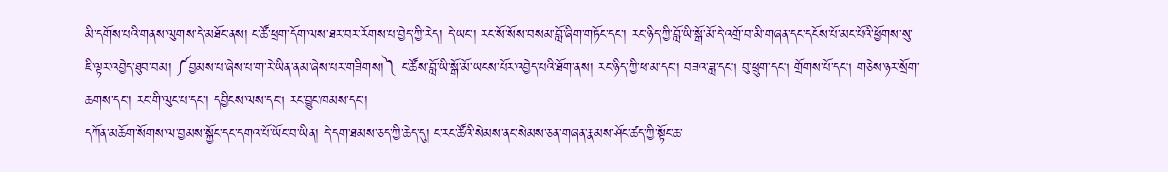མི་དགོས་པའི་གནས་ལུགས་དེ་མཐོང་ནས། ང་ཚོ་ཕྲག་དོག་ལས་ཐར་བར་རོགས་པ་བྱེད་ཀྱི་རེད། དེ་ཡང་། རང་སོ་སོས་བསམ་བློ་ཞིག་གཏོང་དང་། རང་ཉིད་ཀྱི་བློ་ཡི་སྒོ་མོ་དེ་འགྲོ་བ་མི་གཞན་དང་དངོས་པོ་མང་པོའི་ཕྱོགས་སུ་ཇི་ལྟར་འབྱེད་ཐུབ་བམ། ༼བྱམས་པ་ཞེས་པ་ག་རེ་ཡིན་ནམ་ཞེས་པར་གཟིགས།༽ ང་ཚོས་བློ་ཡི་སྒོ་མོ་ཡངས་པོར་འབྱེད་པའི་ཐོག་ནས། རང་ཉིད་ཀྱི་ཕ་མ་དང་། བཟའ་ཟླ་དང། བུ་ཕྲུག་དང། གྲོགས་པོ་དང། གཅེས་ཉར་སྲོག་ཆགས་དང་། རང་གི་ལུང་པ་དང་། དབྱིངས་ལས་དང། རང་བྱུང་ཁམས་དང་།
དཀོན་མཆོག་སོགས་ལ་བྱམས་སྐྱོང་དང་དགའ་པོ་ཡོང་བ་ཡིན། དེ་དག་ཐམས་ཅད་ཀྱི་ཆེད་དུ། ང་རང་ཚོའི་སེམས་ནང་སེམས་ཅན་གཞན་རྣམས་ཤོང་ཚད་ཀྱི་སྟོང་ཆ་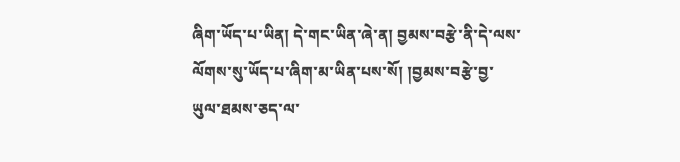ཞིག་ཡོད་པ་ཡིན། དེ་གང་ཡིན་ཞེ་ན། བྱམས་བརྩེ་ནི་དེ་ལས་ལོགས་སུ་ཡོད་པ་ཞིག་མ་ཡིན་པས་སོ། །བྱམས་བརྩེ་བྱ་ཡུལ་ཐམས་ཅད་ལ་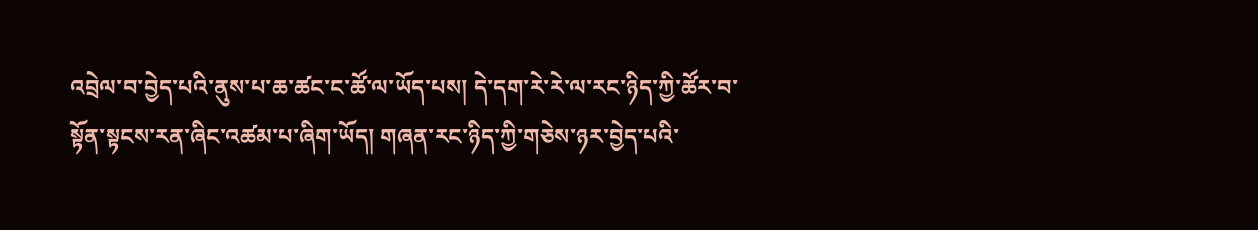འབྲེལ་བ་བྱེད་པའི་ནུས་པ་ཆ་ཚང་ང་ཚོ་ལ་ཡོད་པས། དེ་དག་རེ་རེ་ལ་རང་ཉིད་ཀྱི་ཚོར་བ་སྟོན་སྟངས་རན་ཞིང་འཚམ་པ་ཞིག་ཡོད། གཞན་རང་ཉིད་ཀྱི་གཅེས་ཉར་བྱེད་པའི་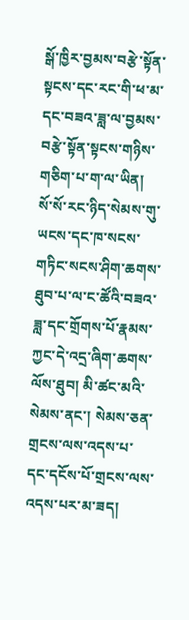སྒོ་ཁྱིར་བྱམས་བརྩེ་སྟོན་སྟངས་དང་རང་གི་ཕ་མ་དང་བཟའ་ཟླ་ལ་བྱམས་བརྩེ་སྟོན་སྟངས་གཉིས་གཅིག་པ་ག་ལ་ཡིན།
སོ་སོ་རང་ཉིད་སེམས་གུ་ཡངས་དང་ཁ་སངས་གཏིང་སངས་ཤིག་ཆགས་ཐུབ་པ་ལ་ང་ཚོའི་བཟའ་ཟླ་དང་གྲོགས་པོ་རྣམས་ཀྱང་དེ་འདྲ་ཞིག་ཆགས་ལོས་ཐུབ། མི་ཚང་མའི་སེམས་ནང་། སེམས་ཅན་གྲངས་ལས་འདས་པ་དང་དངོས་པོ་གྲངས་ལས་འདས་པར་མ་ཟད།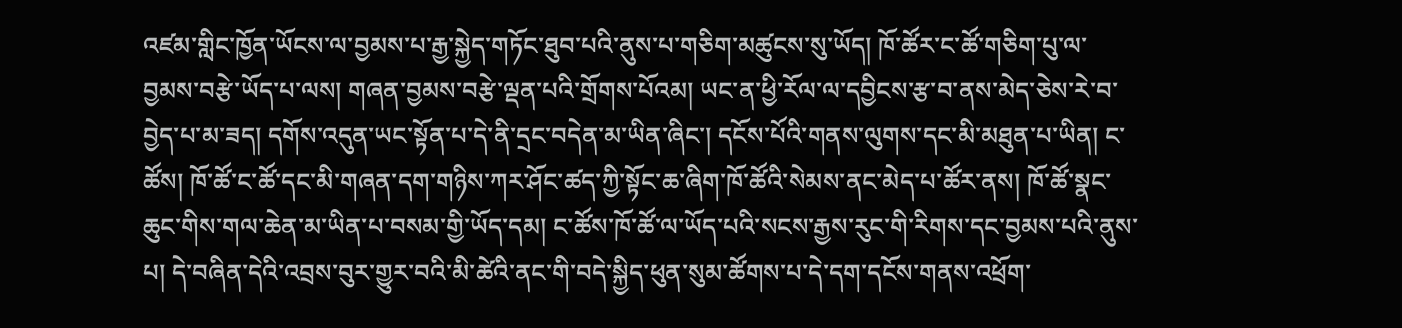འཛམ་གླིང་ཁྱོན་ཡོངས་ལ་བྱམས་པ་རྒྱ་སྐྱེད་གཏོང་ཐུབ་པའི་ནུས་པ་གཅིག་མཚུངས་སུ་ཡོད། ཁོ་ཚོར་ང་ཚོ་གཅིག་པུ་ལ་བྱམས་བརྩེ་ཡོད་པ་ལས། གཞན་བྱམས་བརྩེ་ལྡན་པའི་གྲོགས་པོའམ། ཡང་ན་ཕྱི་རོལ་ལ་དབྱིངས་རྩ་བ་ནས་མེད་ཅེས་རེ་བ་བྱེད་པ་མ་ཟད། དགོས་འདུན་ཡང་སྟོན་པ་དེ་ནི་དྲང་བདེན་མ་ཡིན་ཞིང་། དངོས་པོའི་གནས་ལུགས་དང་མི་མཐུན་པ་ཡིན། ང་ཚོས། ཁོ་ཚོ་ང་ཚོ་དང་མི་གཞན་དག་གཉིས་ཀར་ཤོང་ཚད་ཀྱི་སྟོང་ཆ་ཞིག་ཁོ་ཚོའི་སེམས་ནང་མེད་པ་ཚོར་ནས། ཁོ་ཚོ་སྣང་ཆུང་གིས་གལ་ཆེན་མ་ཡིན་པ་བསམ་གྱི་ཡོད་དམ། ང་ཚོས་ཁོ་ཚོ་ལ་ཡོད་པའི་སངས་རྒྱས་རུང་གི་རིགས་དང་བྱམས་པའི་ནུས་པ། དེ་བཞིན་དེའི་འབྲས་བུར་གྱུར་བའི་མི་ཚེའི་ནང་གི་བདེ་སྐྱིད་ཕུན་སུམ་ཚོགས་པ་དེ་དག་དངོས་གནས་འཕྲོག་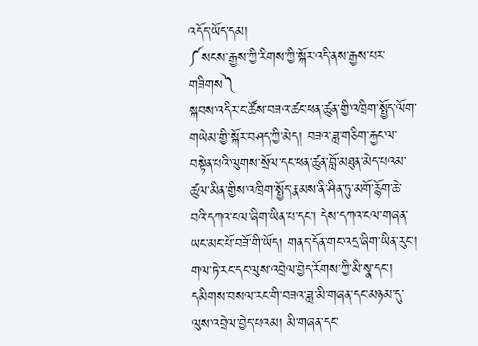འདོད་ཡོད་དམ།
༼སངས་རྒྱས་ཀྱི་རིགས་ཀྱི་སྐོར་འདི་ནས་རྒྱས་པར་གཟིགས༽
སྐབས་འདིར་ང་ཚོས་བཟའ་ཚང་ཕན་ཚུན་གྱི་འཁྲིག་སྤྱོད་ལོག་གཡེམ་གྱི་སྐོར་བཤད་ཀྱི་མེད། བཟའ་ཟླ་གཅིག་རྐྱང་ལ་བསྟེན་པའི་ལུགས་སྲོལ་དང་ཕན་ཚུན་བློ་མཐུན་མེད་པའམ་ཚུལ་མིན་གྱིས་འཁྲིག་སྤྱོད་རྣམས་ནི་ཤིན་ཏུ་མགོ་རྙོག་ཆེ་བའི་དཀའ་ངལ་ཞིག་ཡིན་པ་དང་། དེས་དཀའ་ངལ་གཞན་ཡང་མང་པོ་བཟོ་གི་ཡོད། གནད་དོན་གང་འདྲ་ཞིག་ཡིན་རུང་། གལ་ཏེ་རང་དང་ལུས་འབྲེལ་བྱེད་རོགས་ཀྱི་མི་སྣ་དང་། དམིགས་བསལ་རང་གི་བཟའ་ཟླ་མི་གཞན་དང་མཉམ་དུ་ལུས་འབྲེལ་བྱེད་པའམ། མི་གཞན་དང་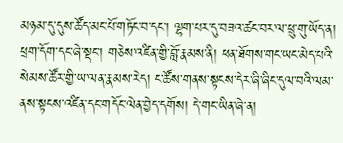མཉམ་དུ་དུས་ཚོད་མང་པོ་གཏོང་བ་དང་། ལྷག་པར་དུ་བཟའ་ཚང་བར་ལ་ཕྲུ་གུ་ཡོད་ན། ཕྲག་དོག་དང་ཞེ་སྡང་། གཅེས་འཛིན་གྱི་བློ་རྣམས་ནི། ཕན་ཐོགས་གང་ཡང་མེད་པའི་སེམས་ཚོར་གྱི་ཡ་ལན་རྣམས་རེད། ང་ཚོས་གནས་སྟངས་དེར་ཞི་ཞིང་དུལ་བའི་ལམ་ནས་སྟངས་འཛིན་དང་གདོང་ལེན་བྱེད་དགོས། དེ་གང་ཡིན་ཞེ་ན།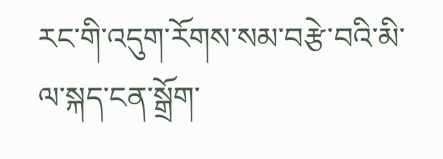རང་གི་འདུག་རོགས་སམ་བརྩེ་བའི་མི་ལ་སྐད་ངན་སྒྲོག་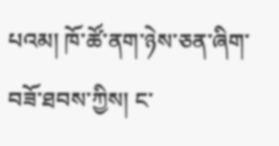པའམ། ཁོ་ཚོ་ནག་ཉེས་ཅན་ཞིག་བཟོ་ཐབས་ཀྱིས། ང་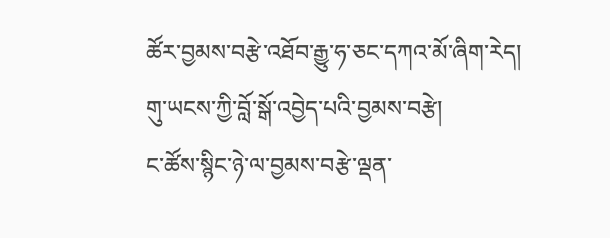ཚོར་བྱམས་བརྩེ་འཐོབ་རྒྱུ་ཧ་ཅང་དཀའ་མོ་ཞིག་རེད།
གུ་ཡངས་ཀྱི་བློ་སྒོ་འབྱེད་པའི་བྱམས་བརྩེ།
ང་ཚོས་སྙིང་ཉེ་ལ་བྱམས་བརྩེ་ལྡན་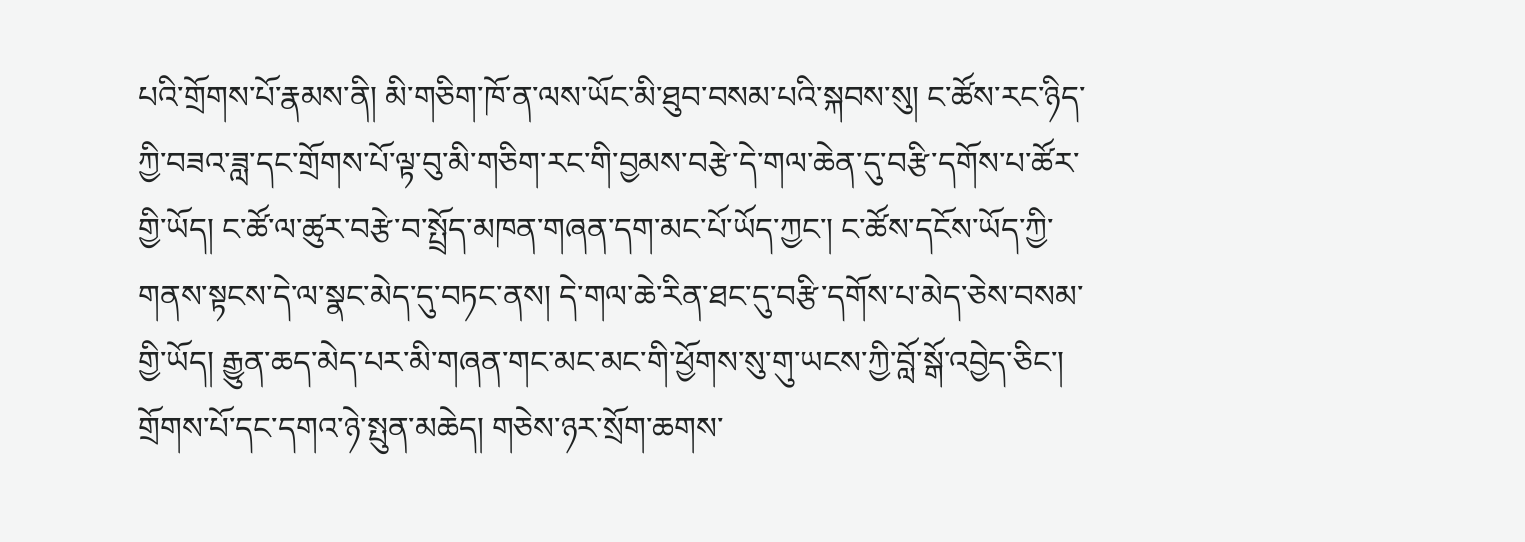པའི་གྲོགས་པོ་རྣམས་ནི། མི་གཅིག་ཁོ་ན་ལས་ཡོང་མི་ཐུབ་བསམ་པའི་སྐབས་སུ། ང་ཚོས་རང་ཉིད་ཀྱི་བཟའ་ཟླ་དང་གྲོགས་པོ་ལྟ་བུ་མི་གཅིག་རང་གི་བྱམས་བརྩེ་དེ་གལ་ཆེན་དུ་བརྩི་དགོས་པ་ཚོར་གྱི་ཡོད། ང་ཚོ་ལ་ཚུར་བརྩེ་བ་སྤྲོད་མཁན་གཞན་དག་མང་པོ་ཡོད་ཀྱང་། ང་ཚོས་དངོས་ཡོད་ཀྱི་གནས་སྟངས་དེ་ལ་སྣང་མེད་དུ་བཏང་ནས། དེ་གལ་ཆེ་རིན་ཐང་དུ་བརྩི་དགོས་པ་མེད་ཅེས་བསམ་གྱི་ཡོད། རྒྱུན་ཆད་མེད་པར་མི་གཞན་གང་མང་མང་གི་ཕྱོགས་སུ་གུ་ཡངས་ཀྱི་བློ་སྒོ་འབྱེད་ཅིང་། གྲོགས་པོ་དང་དགའ་ཉེ་སྤུན་མཆེད། གཅེས་ཉར་སྲོག་ཆགས་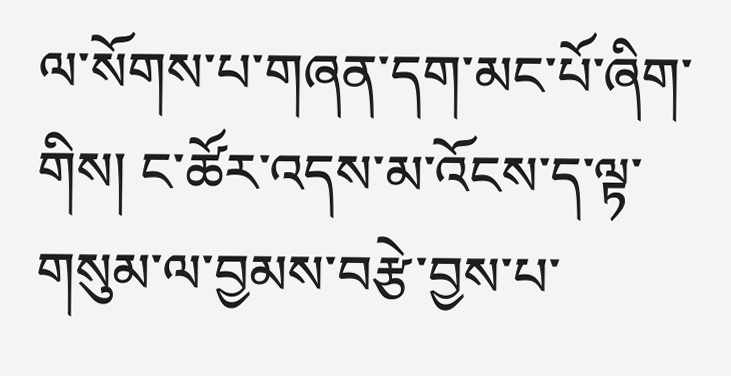ལ་སོགས་པ་གཞན་དག་མང་པོ་ཞིག་གིས། ང་ཚོར་འདས་མ་འོངས་ད་ལྟ་གསུམ་ལ་བྱམས་བརྩེ་བྱས་པ་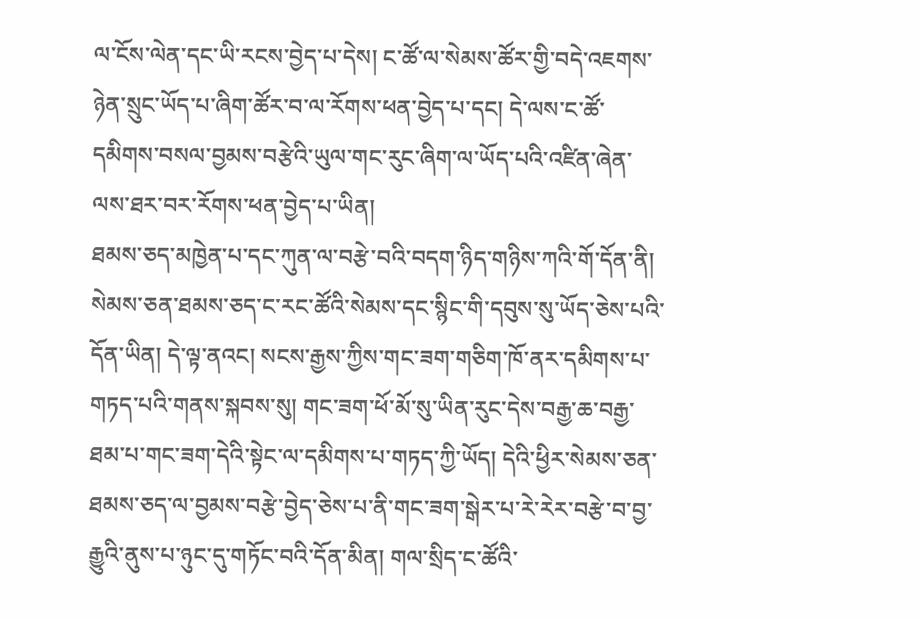ལ་ངོས་ལེན་དང་ཡི་རངས་བྱེད་པ་དེས། ང་ཚོ་ལ་སེམས་ཚོར་གྱི་བདེ་འཇགས་ཉེན་སྲུང་ཡོད་པ་ཞིག་ཚོར་བ་ལ་རོགས་ཕན་བྱེད་པ་དང། དེ་ལས་ང་ཚོ་དམིགས་བསལ་བྱམས་བརྩེའི་ཡུལ་གང་རུང་ཞིག་ལ་ཡོད་པའི་འཛིན་ཞེན་ལས་ཐར་བར་རོགས་ཕན་བྱེད་པ་ཡིན།
ཐམས་ཅད་མཁྱེན་པ་དང་ཀུན་ལ་བརྩེ་བའི་བདག་ཉིད་གཉིས་ཀའི་གོ་དོན་ནི། སེམས་ཅན་ཐམས་ཅད་ང་རང་ཚོའི་སེམས་དང་སྙིང་གི་དབུས་སུ་ཡོད་ཅེས་པའི་དོན་ཡིན། དེ་ལྟ་ནའང། སངས་རྒྱས་ཀྱིས་གང་ཟག་གཅིག་ཁོ་ནར་དམིགས་པ་གཏད་པའི་གནས་སྐབས་སུ། གང་ཟག་ཕོ་མོ་སུ་ཡིན་རུང་དེས་བརྒྱ་ཆ་བརྒྱ་ཐམ་པ་གང་ཟག་དེའི་སྟེང་ལ་དམིགས་པ་གཏད་ཀྱི་ཡོད། དེའི་ཕྱིར་སེམས་ཅན་ཐམས་ཅད་ལ་བྱམས་བརྩེ་བྱེད་ཅེས་པ་ནི་གང་ཟག་སྒེར་པ་རེ་རེར་བརྩེ་བ་བྱ་རྒྱུའི་ནུས་པ་ཉུང་དུ་གཏོང་བའི་དོན་མིན། གལ་སྲིད་ང་ཚོའི་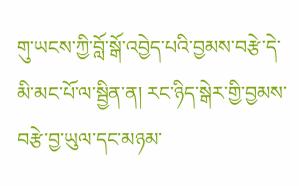གུ་ཡངས་ཀྱི་བློ་སྒོ་འབྱེད་པའི་བྱམས་བརྩེ་དེ་མི་མང་པོ་ལ་སྦྱིན་ན། རང་ཉིད་སྒེར་གྱི་བྱམས་བརྩེ་བྱ་ཡུལ་དང་མཉམ་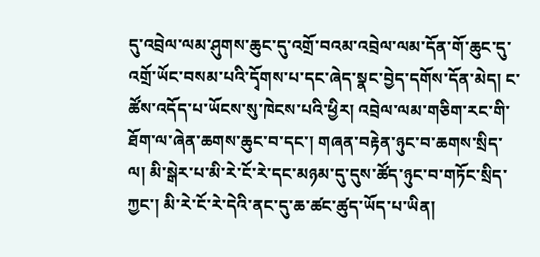དུ་འབྲེལ་ལམ་ཤུགས་ཆུང་དུ་འགྲོ་བའམ་འབྲེལ་ལམ་དོན་གོ་ཆུང་དུ་འགྲོ་ཡོང་བསམ་པའི་དྭོགས་པ་དང་ཞེད་སྣང་བྱེད་དགོས་དོན་མེད། ང་ཚོས་འདོད་པ་ཡོངས་སུ་ཁེངས་པའི་ཕྱིར། འབྲེལ་ལམ་གཅིག་རང་གི་ཐོག་ལ་ཞེན་ཆགས་ཆུང་བ་དང་། གཞན་བརྟེན་ཉུང་བ་ཆགས་སྲིད་ལ། མི་སྒེར་པ་མི་རེ་ངོ་རེ་དང་མཉམ་དུ་དུས་ཚོད་ཉུང་བ་གཏོང་སྲིད་ཀྱང་། མི་རེ་ངོ་རེ་དེའི་ནང་དུ་ཆ་ཚང་ཚུད་ཡོད་པ་ཡིན།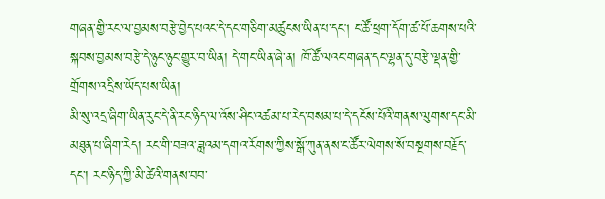གཞན་གྱི་རང་ལ་བྱམས་བརྩེ་བྱེད་པའང་དེ་དང་གཅིག་མཚུངས་ཡིན་པ་དང། ང་ཚོ་ཕྲག་དོག་ཚ་པོ་ཆགས་པའི་སྐབས་བྱམས་བརྩེ་དེ་ཉུང་ཉུང་གྱུར་བ་ཡིན། དེ་གང་ཡིན་ཞེ་ན། ཁོ་ཚོ་ལའང་གཞན་དང་ལྷན་དུ་བརྩེ་ལྡན་གྱི་གྲོགས་འདྲིས་ཡོད་པས་ཡིན།
མི་སུ་འདྲ་ཞིག་ཡིན་རུང་དེ་ནི་རང་ཉིད་ལ་འོས་ཤིང་འཚམ་པ་རེད་བསམ་པ་དེ་དངོས་པོའི་གནས་ལུགས་དང་མི་མཐུན་པ་ཞིག་རེད། རང་གི་བཟའ་ཟླའམ་དགའ་རོགས་ཀྱིས་སྒོ་ཀུན་ནས་ང་ཚོར་ལེགས་སོ་བསྔགས་བརྗོད་དང་། རང་ཉིད་ཀྱི་མི་ཚེའི་གནས་བབ་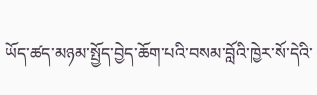ཡོད་ཚད་མཉམ་སྤྱོད་བྱེད་ཆོག་པའི་བསམ་བློའི་ཁྱེར་སོ་དེའི་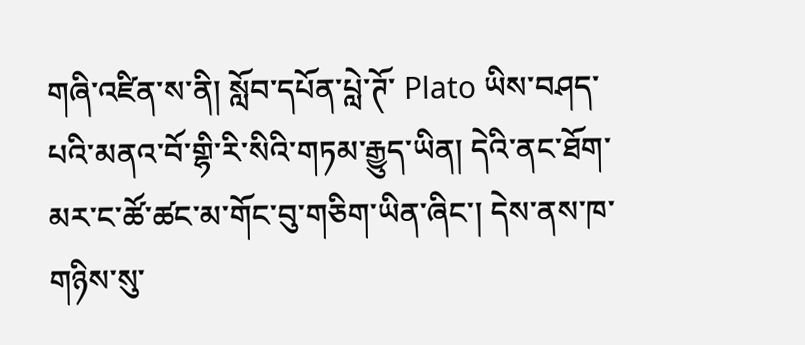གཞི་འཛིན་ས་ནི། སློབ་དཔོན་པླེ་ཊོ་ Plato ཡིས་བཤད་པའི་མནའ་བོ་གྷི་རི་སིའི་གཏམ་རྒྱུད་ཡིན། དེའི་ནང་ཐོག་མར་ང་ཚོ་ཚང་མ་གོང་བུ་གཅིག་ཡིན་ཞིང་། དེས་ནས་ཁ་གཉིས་སུ་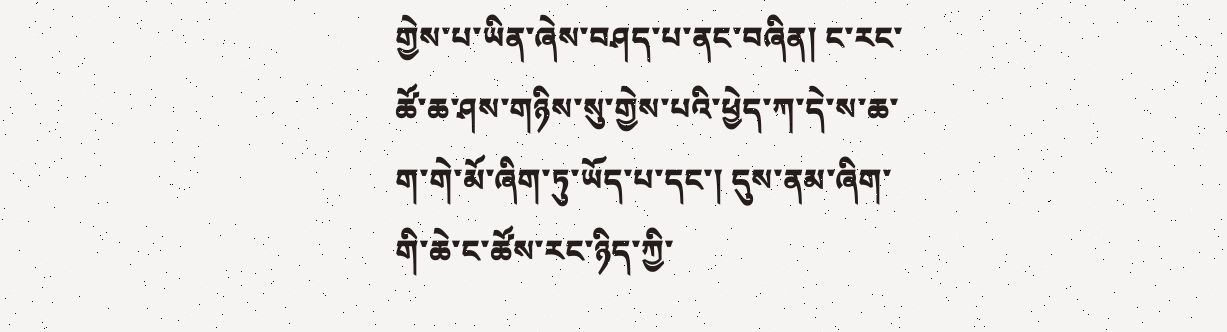གྱེས་པ་ཡིན་ཞེས་བཤད་པ་ནང་བཞིན། ང་རང་ཚོ་ཆ་ཤས་གཉིས་སུ་གྱེས་པའི་ཕྱེད་ཀ་དེ་ས་ཆ་ག་གེ་མོ་ཞིག་ཏུ་ཡོད་པ་དང་། དུས་ནམ་ཞིག་གི་ཆེ་ང་ཚོས་རང་ཉིད་ཀྱི་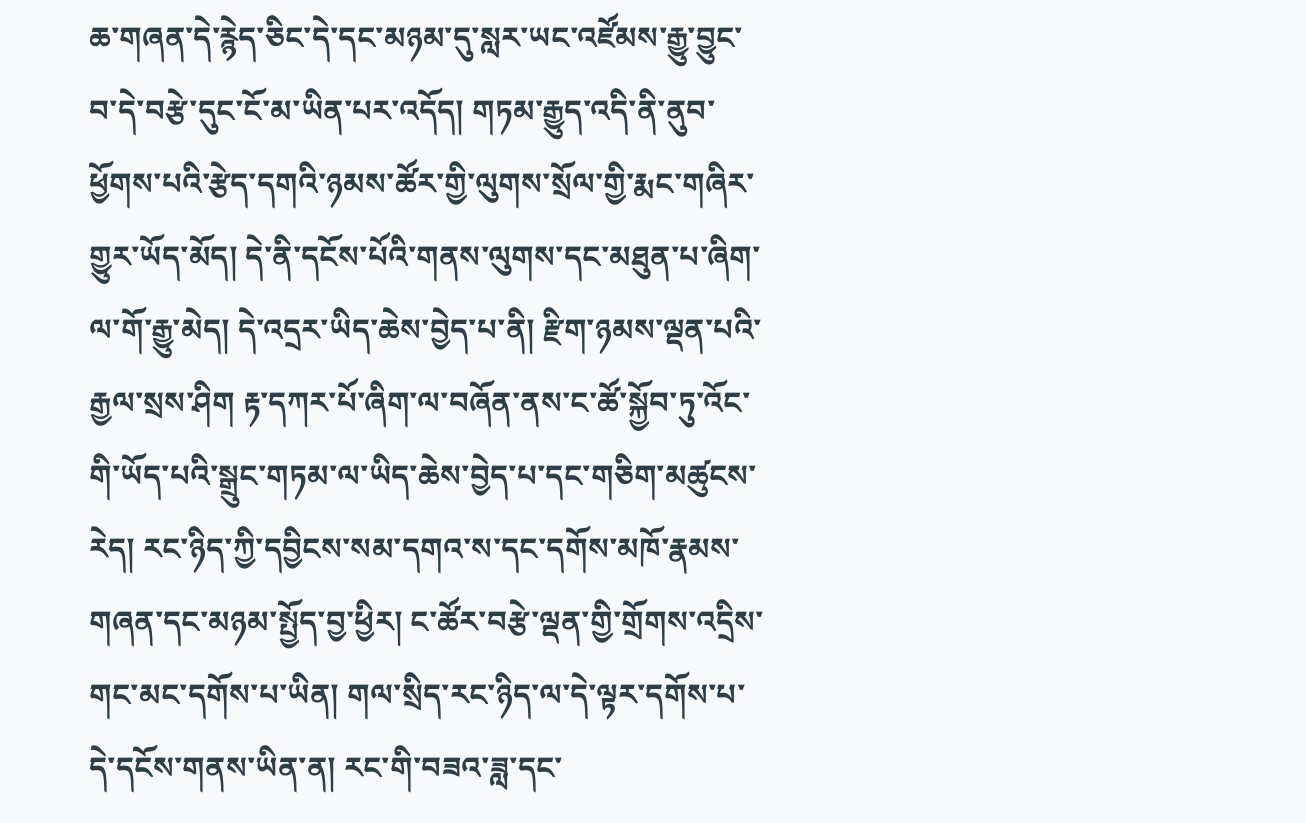ཆ་གཞན་དེ་རྙེད་ཅིང་དེ་དང་མཉམ་དུ་སླར་ཡང་འཛོམས་རྒྱུ་བྱུང་བ་དེ་བརྩེ་དུང་ངོ་མ་ཡིན་པར་འདོད། གཏམ་རྒྱུད་འདི་ནི་ནུབ་ཕྱོགས་པའི་རྩེད་དགའི་ཉམས་ཚོར་གྱི་ལུགས་སྲོལ་གྱི་རྨང་གཞིར་གྱུར་ཡོད་མོད། དེ་ནི་དངོས་པོའི་གནས་ལུགས་དང་མཐུན་པ་ཞིག་ལ་གོ་རྒྱུ་མེད། དེ་འདྲར་ཡིད་ཆེས་བྱེད་པ་ནི། རྫིག་ཉམས་ལྡན་པའི་རྒྱལ་སྲས་ཤིག རྟ་དཀར་པོ་ཞིག་ལ་བཞོན་ནས་ང་ཚོ་སྐྱོབ་ཏུ་འོང་གི་ཡོད་པའི་སྒྲུང་གཏམ་ལ་ཡིད་ཆེས་བྱེད་པ་དང་གཅིག་མཚུངས་རེད། རང་ཉིད་ཀྱི་དབྱིངས་སམ་དགའ་ས་དང་དགོས་མཁོ་རྣམས་གཞན་དང་མཉམ་སྤྱོད་བྱ་ཕྱིར། ང་ཚོར་བརྩེ་ལྡན་གྱི་གྲོགས་འདྲིས་གང་མང་དགོས་པ་ཡིན། གལ་སྲིད་རང་ཉིད་ལ་དེ་ལྟར་དགོས་པ་དེ་དངོས་གནས་ཡིན་ན། རང་གི་བཟའ་ཟླ་དང་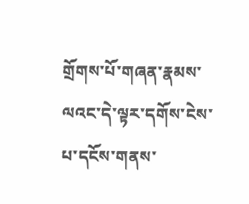གྲོགས་པོ་གཞན་རྣམས་ལའང་དེ་ལྟར་དགོས་ངེས་པ་དངོས་གནས་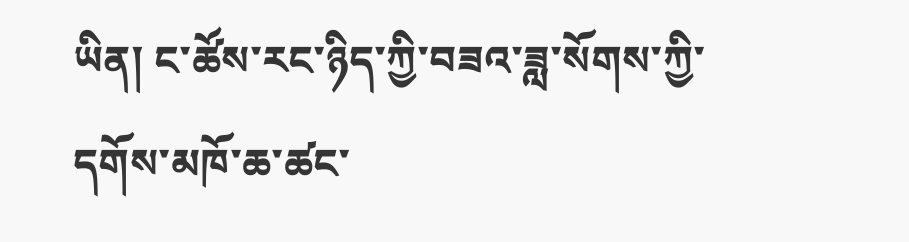ཡིན། ང་ཚོས་རང་ཉིད་ཀྱི་བཟའ་ཟླ་སོགས་ཀྱི་དགོས་མཁོ་ཆ་ཚང་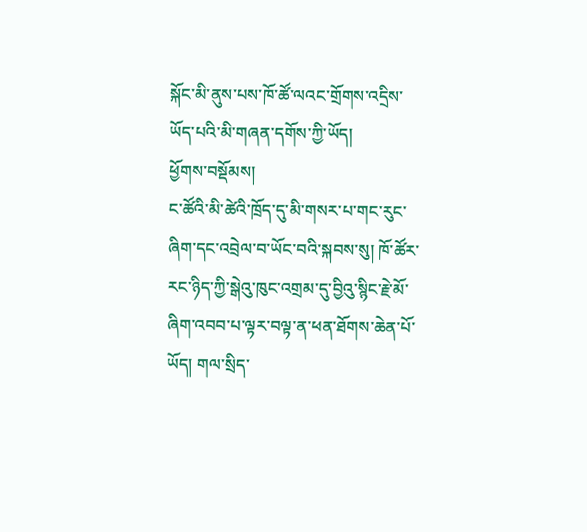སྐོང་མི་ནུས་པས་ཁོ་ཚོ་ལའང་གྲོགས་འདྲིས་ཡོད་པའི་མི་གཞན་དགོས་ཀྱི་ཡོད།
ཕྱོགས་བསྡོམས།
ང་ཚོའི་མི་ཚེའི་ཁྲོད་དུ་མི་གསར་པ་གང་རུང་ཞིག་དང་འབྲེལ་བ་ཡོང་བའི་སྐབས་སུ། ཁོ་ཚོར་རང་ཉིད་ཀྱི་སྒེའུ་ཁུང་འགྲམ་དུ་བྱིའུ་སྙིང་རྗེ་མོ་ཞིག་འབབ་པ་ལྟར་བལྟ་ན་ཕན་ཐོགས་ཆེན་པོ་ཡོད། གལ་སྲིད་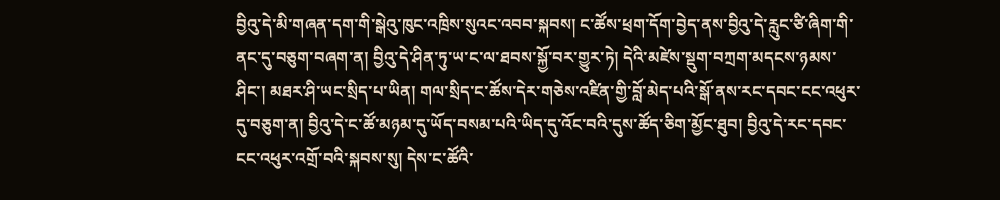བྱིའུ་དེ་མི་གཞན་དག་གི་སྒེའུ་ཁུང་འཁྲིས་སུའང་འབབ་སྐབས། ང་ཚོས་ཕྲག་དོག་བྱེད་ནས་བྱིའུ་དེ་རླུང་ཙི་ཞིག་གི་ནང་དུ་བཅུག་བཞག་ན། བྱིའུ་དེ་ཤིན་ཏུ་ཡ་ང་ལ་ཐབས་སྐྱོ་བར་གྱུར་ཏེ། དེའི་མཛེས་སྡུག་བཀྲག་མདངས་ཉམས་ཤིང་། མཐར་ཤི་ཡང་སྲིད་པ་ཡིན། གལ་སྲིད་ང་ཚོས་དེར་གཅེས་འཛིན་གྱི་བློ་མེད་པའི་སྒོ་ནས་རང་དབང་ངང་འཕུར་དུ་བཅུག་ན། བྱིའུ་དེ་ང་ཚོ་མཉམ་དུ་ཡོད་བསམ་པའི་ཡིད་དུ་འོང་བའི་དུས་ཚོད་ཅིག་མྱོང་ཐུབ། བྱིའུ་དེ་རང་དབང་ངང་འཕུར་འགྲོ་བའི་སྐབས་སུ། དེས་ང་ཚོའི་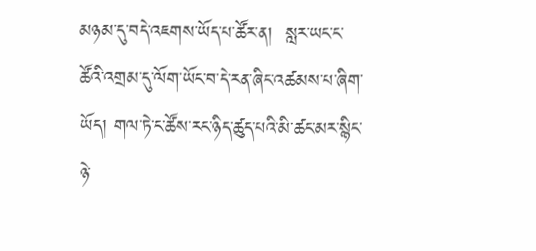མཉམ་དུ་བདེ་འཇགས་ཡོད་པ་ཚོར་ན།  སླར་ཡང་ང་ཚོའི་འགྲམ་དུ་ལོག་ཡོང་བ་དེ་རན་ཞིང་འཚམས་པ་ཞིག་ཡོད། གལ་ཏེ་ང་ཚོས་རང་ཉིད་ཚུད་པའི་མི་ཚང་མར་སྙིང་ཉེ་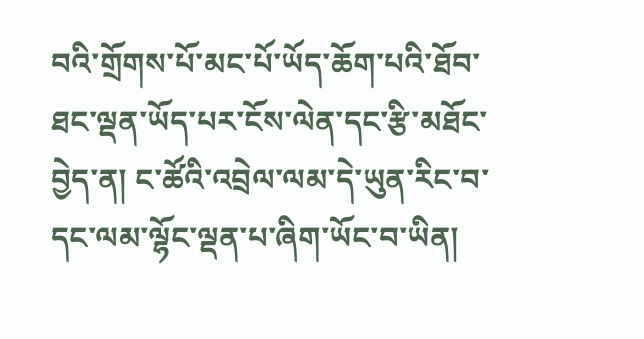བའི་གྲོགས་པོ་མང་པོ་ཡོད་ཆོག་པའི་ཐོབ་ཐང་ལྡན་ཡོད་པར་ངོས་ལེན་དང་རྩི་མཐོང་བྱེད་ན། ང་ཚོའི་འབྲེལ་ལམ་དེ་ཡུན་རིང་བ་དང་ལམ་ལྷོང་ལྡན་པ་ཞིག་ཡོང་བ་ཡིན།